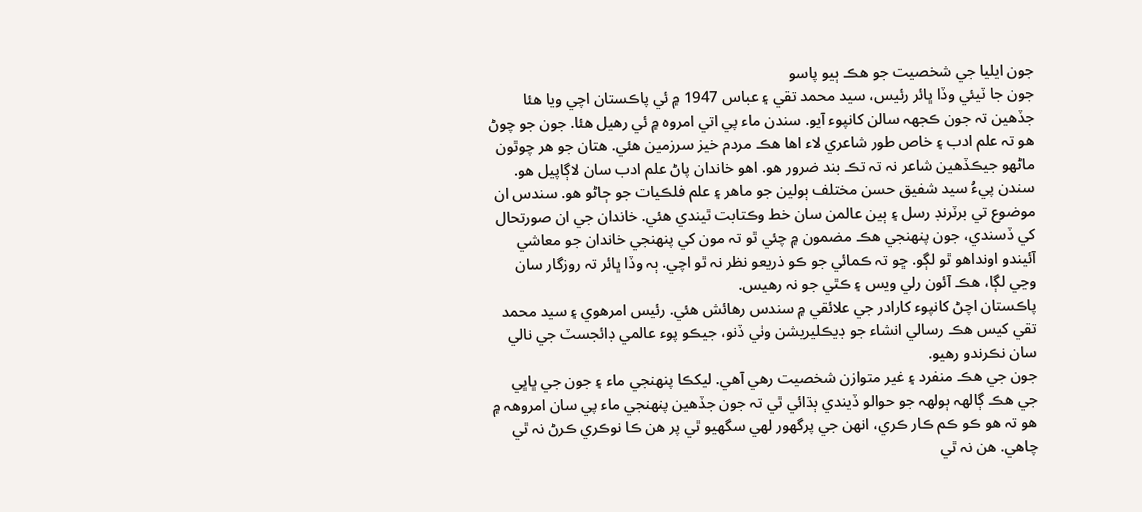جون ايليا جي شخصيت جو هڪ ٻيو پاسو
جون جا ٽيئي وڏا ڀائر رئيس، سيد محمد تقي ۽ عباس 1947 ۾ ئي پاڪستان اچي ويا هئا جڏهين تہ جون ڪجهہ سالن کانپوء آيو. سندن ماء پي اتي امروه ۾ ئي رهيل هئا. جون جو چوڻ هو تہ علم ادب ۽ خاص طور شاعري لاء اها هڪ مردم خيز سرزمين هئي. هتان جو هر چوٿون ماڻھو جيڪڏهين شاعر نہ تہ تڪ بند ضرور هو. اهو خاندان پاڻ علم ادب سان لاڳاپيل هو. سندن پيءُ سيد شفيق حسن مختلف ٻولين جو ماهر ۽ علم فلڪيات جو ڄاڻو هو. سندس ان موضوع تي برٽرنڊ رسل ۽ ٻين عالمن سان خط وڪتابت ٿيندي هئي. خاندان جي ان صورتحال کي ڏسندي، جون پنھنجي هڪ مضمون ۾ چئي ٿو تہ مون کي پنھنجي خاندان جو معاشي آئيندو اونداهو ٿو لڳو. ڇو تہ ڪمائي جو ڪو ذريعو نظر نہ ٿو اچي. ٻہ وڏا ڀائر تہ روزگار سان وڃي لڳا، هڪ آئون رلي ويس ۽ ڪٿي جو نہ رهيس.
پاڪستان اچڻ کانپوء کارادر جي علائقي ۾ سندس رهائش هئي. رئيس امرهوي ۽ سيد محمد تقي کيس هڪ رسالي انشاء جو ڊيڪليريشن وٺي ڏنو، جيڪو پوء عالمي ڊائجسٽ جي نالي سان نڪرندو رهيو.
جون جي هڪ منفرد ۽ غير متوازن شخصيت رهي آهي. ليکڪا پنھنجي ماء ۽ جون جي ڀاڀي جي هڪ ڳالھہ ٻولھہ جو حوالو ڏيندي ٻڌائي ٿي تہ جون جڏهين پنھنجي ماء پي سان امروھہ ۾ هو تہ هو ڪو ڪم ڪار ڪري، انھن جي پرگهور لھي سگهيو ٿي پر هن ڪا نوڪري ڪرڻ نہ ٿي چاهي. هن نہ ٿي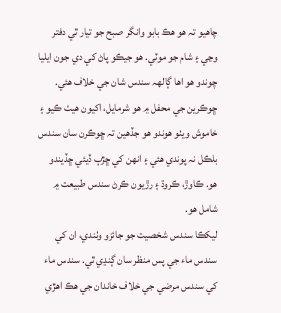چاهيو تہ هو هڪ بابو وانگر صبح جو تيار ٿي دفتر وڃي ۽ شام جو موٽي. هو جيڪو پاڻ کي دي جون ايليا چوندو هو اها ڳالھہ سندس شان جي خلاف هئي. ڇوڪرين جي محفل ۾ هو شرمايل، اکيون هيٺ ڪيو ۽ خاموش ويٺو هوندو هو جڏهين تہ ڇوڪرن سان سندس بلڪل نہ پوندي هئي ۽ انھن کي ڇڙٻ ڏيئي ڇڏيندو هو. ڪاوڙ، ڪروڌ ۽ رڙيون ڪرڻ سندس طبيعت ۾ شامل هو.
ليکڪا سندس شخصيت جو جائزو وٺندي، ان کي سندس ماء جي پس منظر سان ڳنڍي ٿي. سندس ماء کي سندس مرضي جي خلاف خاندان جي هڪ اهڙي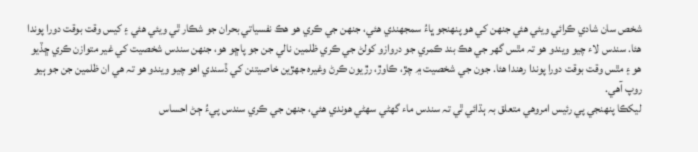شخص سان شادي ڪرائي ويئي هئي جنھن کي هو پنھنجو ڀاءُ سمجهندي هئي، جنھن جي ڪري هو هڪ نفسياتي بحران جو شڪار ٿي ويئي هئي ۽ کيس وقت بوقت دورا پوندا هئا. سندس لاء چيو ويندو هو تہ مٿس گهر جي هڪ بند ڪمري جو دروازو کولڻ جي ڪري ظلمين نالي جن جو پاڇو هو، جنھن سندس شخصيت کي غير متوازن ڪري ڇڏيو هو ۽ مٿس وقت بوقت دورا پوندا رهندا هئا. جون جي شخصيت ۾ چڙ، ڪاوڙ، رڙيون ڪرڻ وغيرہ جهڙين خاصيتنن کي ڏسندي اهو چيو ويندو هو تہ هي ان ظلمين جن جو ٻيو روپ آهي.
ليکڪا پنھنجي پي رئيس امروهي متعلق بہ ٻڌائي ٿي تہ سندس ماء گهڻي سھڻي هوندي هئي، جنھن جي ڪري سندس پيءُ ڄڻ احساس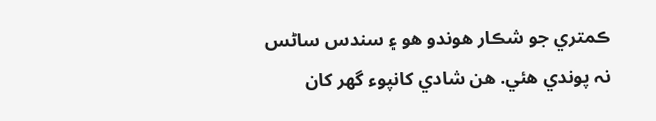ڪمتري جو شڪار هوندو هو ۽ سندس ساڻس نہ پوندي هئي. هن شادي کانپوء گهر کان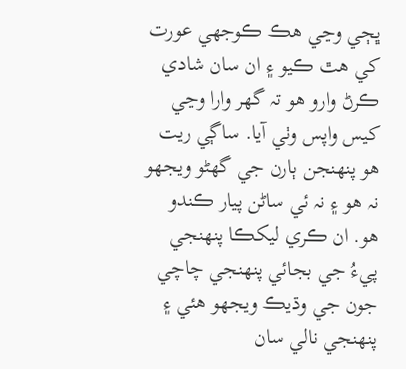ڀڄي وڃي هڪ ڪوجهي عورت کي هٿ ڪيو ۽ ان سان شادي ڪرڻ وارو هو تہ گهر وارا وڃي کيس واپس وٺي آيا. ساڳي ريت هو پنھنجن ٻارن جي گهڻو ويجهو نہ هو ۽ نہ ئي ساڻن پيار ڪندو هو. ان ڪري ليکڪا پنھنجي پيءُ جي بجائي پنھنجي چاچي جون جي وڌيڪ ويجهو هئي ۽ پنھنجي نالي سان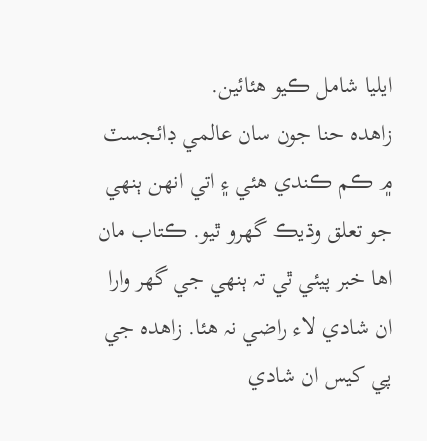ايليا شامل ڪيو هئائين.
زاهدہ حنا جون سان عالمي ڊائجسٽ ۾ ڪم ڪندي هئي ۽ اتي انھن ٻنھي جو تعلق وڌيڪ گهرو ٿيو. ڪتاب مان اها خبر پيئي ٿي تہ ٻنھي جي گهر وارا ان شادي لاء راضي نہ هئا. زاهدہ جي پي کيس ان شادي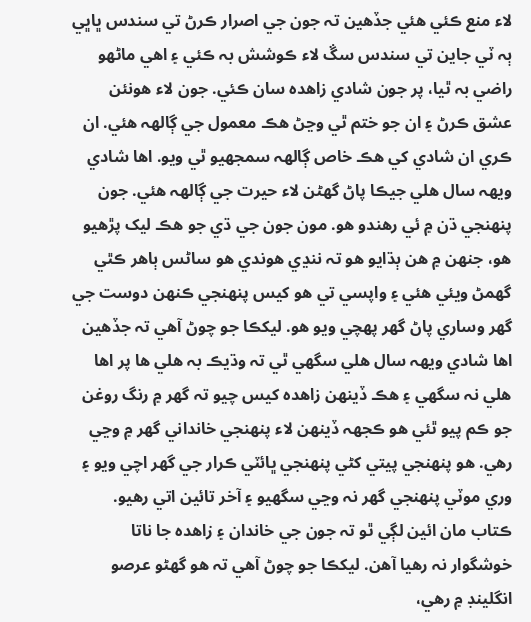لاء منع ڪئي هئي جڏهين تہ جون جي اصرار ڪرڻ تي سندس ڀاڀي ٻہ ٽي جاين تي سندس سڱ لاء ڪوشش بہ ڪئي ۽ اهي ماڻھو راضي بہ ٿيا، پر جون شادي زاهدہ سان ڪئي. جون لاء هونئن عشق ڪرڻ ۽ ان جو ختم ٿي وڃڻ هڪ معمول جي ڳالھہ هئي. ان ڪري ان شادي کي هڪ خاص ڳالھہ سمجهيو ٿي ويو. اها شادي ويھہ سال هلي جيڪا پاڻ گهڻن لاء حيرت جي ڳالھہ هئي. جون پنھنجي ڌن ۾ ئي رهندو هو. مون جون جي ڌي جو هڪ ليک پڙهيو هو، جنھن ۾ هن ٻڌايو هو تہ ننڍي هوندي هو ساڻس ٻاهر ڪٿي گهمڻ ويئي هئي ۽ واپسي تي هو کيس پنھنجي ڪنھن دوست جي گهر وساري پاڻ گهر پھچي ويو هو. ليکڪا جو چوڻ آهي تہ جڏهين اها شادي ويھہ سال هلي سگهي ٿي تہ وڌيڪ بہ هلي ها پر اها هلي نہ سگهي ۽ هڪ ڏينھن زاهدہ کيس چيو تہ گهر ۾ رنگ روغن جو ڪم پيو ٿئي هو ڪجهہ ڏينھن لاء پنھنجي خانداني گهر ۾ وڃي رهي. هو پنھنجي پيتي کڻي پنھنجي ڀائٽي ڪرار جي گهر اچي ويو ۽ وري موٽي پنھنجي گهر نہ وڃي سگهيو ۽ آخر تائين اتي رهيو.
ڪتاب مان ائين لڳي ٿو تہ جون جي خاندان ۽ زاهدہ جا ناتا خوشگوار نہ رهيا آهن. ليکڪا جو چوڻ آهي تہ هو گهڻو عرصو انگلينڊ ۾ رهي،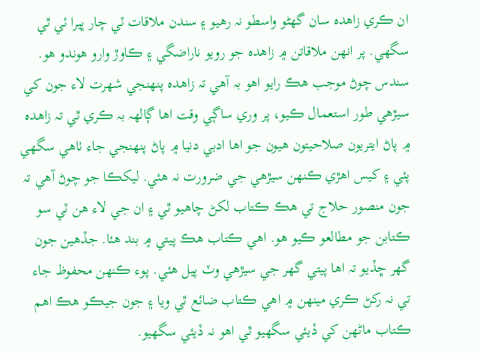ان ڪري زاهدہ سان گهڻو واسطو نہ رهيو ۽ سندن ملاقات ٽي چار ڀيرا ئي ٿي سگهي. پر انھن ملاقاتن ۾ زاهدہ جو رويو ناراضگي ۽ ڪاوڙ وارو هوندو هو. سندس چوڻ موجب هڪ رايو اهو بہ آهي تہ زاهدہ پنھنجي شھرت لاء جون کي سيڙهي طور استعمال ڪيو، پر وري ساڳي وقت اها ڳالھہ بہ ڪري ٿي تہ زاهدہ ۾ پاڻ ايتريون صلاحيتون هيون جو اها ادبي دنيا ۾ پاڻ پنھنجي جاء ٺاهي سگهي پئي ۽ کيس اهڙي ڪنھن سيڙهي جي ضرورت نہ هئي. ليکڪا جو چوڻ آهي تہ جون منصور حلاج تي هڪ ڪتاب لکڻ چاهيو ٿي ۽ ان جي لاء هن ٽي سو ڪتابن جو مطالعو ڪيو هو. اهي ڪتاب هڪ پيتي ۾ بند هئا. جڏهين جون گهر ڇڏيو تہ اها پيتي گهر جي سيڙهي وٽ پيل هئي. پوء ڪنھن محفوظ جاء تي نہ رکڻ ڪري مينھن ۾ اهي ڪتاب ضائع ٿي ويا ۽ جون جيڪو هڪ اهم ڪتاب ماڻھن کي ڏيئي سگهيو ٿي اهو نہ ڏيئي سگهيو.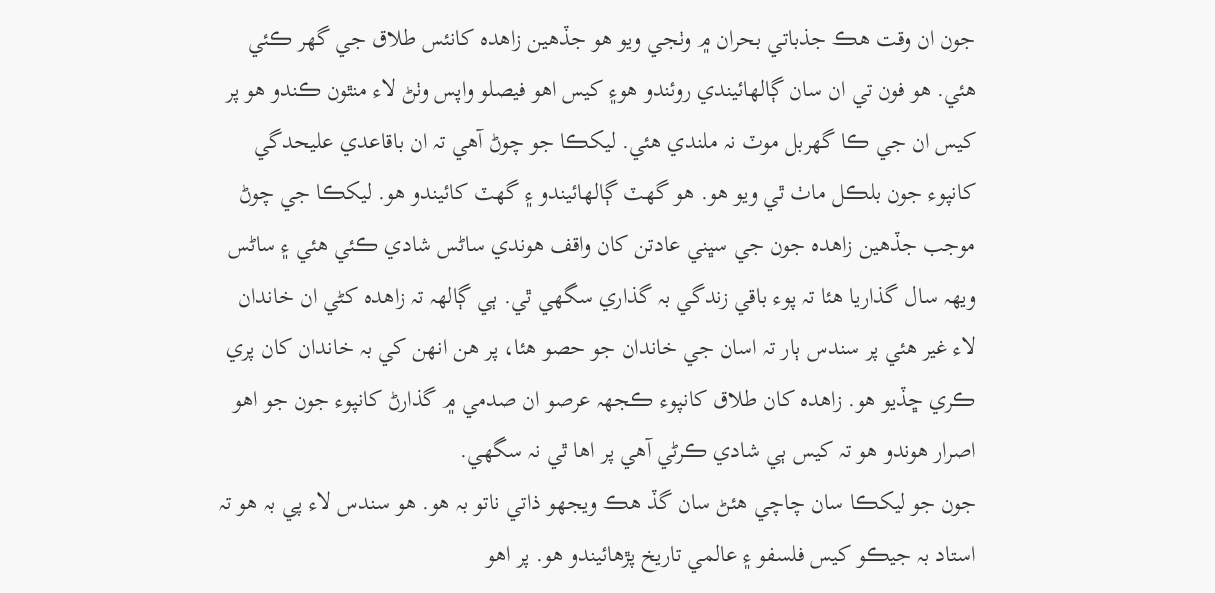جون ان وقت هڪ جذباتي بحران ۾ وٺجي ويو هو جڏهين زاهدہ کانئس طلاق جي گهر ڪئي هئي. هو فون تي ان سان ڳالھائيندي روئندو هو۽ کيس اهو فيصلو واپس وٺڻ لاء منٿون ڪندو هو پر کيس ان جي ڪا گهربل موٽ نہ ملندي هئي. ليکڪا جو چوڻ آهي تہ ان باقاعدي عليحدگي کانپوء جون بلڪل ماٺ ٿي ويو هو. هو گهٽ ڳالھائيندو ۽ گهٽ کائيندو هو. ليکڪا جي چوڻ موجب جڏهين زاهدہ جون جي سڀني عادتن کان واقف هوندي ساڻس شادي ڪئي هئي ۽ ساڻس ويھہ سال گذاريا هئا تہ پوء باقي زندگي بہ گذاري سگهي ٿي. ٻي ڳالھہ تہ زاهدہ کڻي ان خاندان لاء غير هئي پر سندس ٻار تہ اسان جي خاندان جو حصو هئا، پر هن انھن کي بہ خاندان کان پري ڪري ڇڏيو هو. زاهدہ کان طلاق کانپوء ڪجهہ عرصو ان صدمي ۾ گذارڻ کانپوء جون جو اهو اصرار هوندو هو تہ کيس ٻي شادي ڪرڻي آهي پر اها ٿي نہ سگهي.
جون جو ليکڪا سان چاچي هئڻ سان گڏ هڪ ويجهو ذاتي ناتو بہ هو. هو سندس لاء پي بہ هو تہ استاد بہ جيڪو کيس فلسفو ۽ عالمي تاريخ پڙهائيندو هو. پر اهو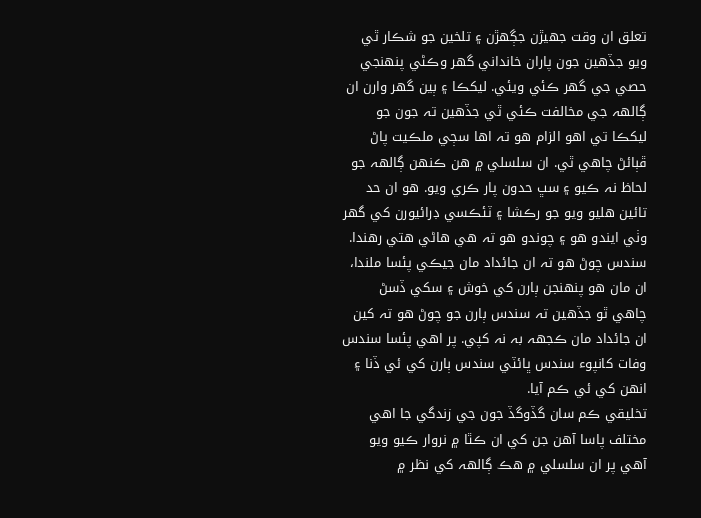تعلق ان وقت جهيڙن جڳھڙن ۽ تلخين جو شڪار ٿي ويو جڏهين جون پاران خانداني گهر وڪڻي پنھنجي حصي جي گهر ڪئي ويئي. ليکڪا ۽ ٻين گهر وارن ان ڳالھہ جي مخالفت ڪئي ٿي جڏهين تہ جون جو ليکڪا تي اهو الزام هو تہ اها سڄي ملڪيت پاڻ ڦٻائڻ چاهي ٿي. ان سلسلي ۾ هن ڪنھن ڳالھہ جو لحاظ نہ ڪيو ۽ سڀ حدون پار ڪري ويو. هو ان حد تائين هليو ويو جو رڪشا ۽ ٽئڪسي ڊرائيورن کي گهر وٺي ايندو هو ۽ چوندو هو تہ هي هاڻي هتي رهندا. سندس چوڻ هو تہ ان جائداد مان جيڪي پئسا ملندا، ان مان هو پنھنجن ٻارن کي خوش ۽ سکي ڏسڻ چاهي ٿو جڏهين تہ سندس ٻارن جو چوڻ هو تہ کين ان جائداد مان ڪجهہ بہ نہ کپي. پر اهي پئسا سندس وفات کانپوء سندس ڀائٽي سندس ٻارن کي ئي ڏنا ۽ انھن کي ئي ڪم آيا.
تخليقي ڪم سان گڏوگڏ جون جي زندگي جا اهي مختلف پاسا آهن جن کي ان ڪٿا ۾ نروار ڪيو ويو آهي پر ان سلسلي ۾ هڪ ڳالھہ کي نظر ۾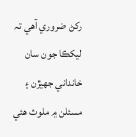رکڻ ضروري آهي تہ ليکڪا جون سان خانداني جهيڙن ۽ مسئلن ۾ ملوث هئي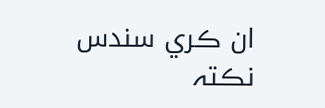ان ڪري سندس نڪتہ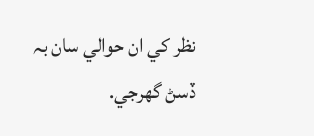نظر کي ان حوالي سان بہ ڏسڻ گهرجي.